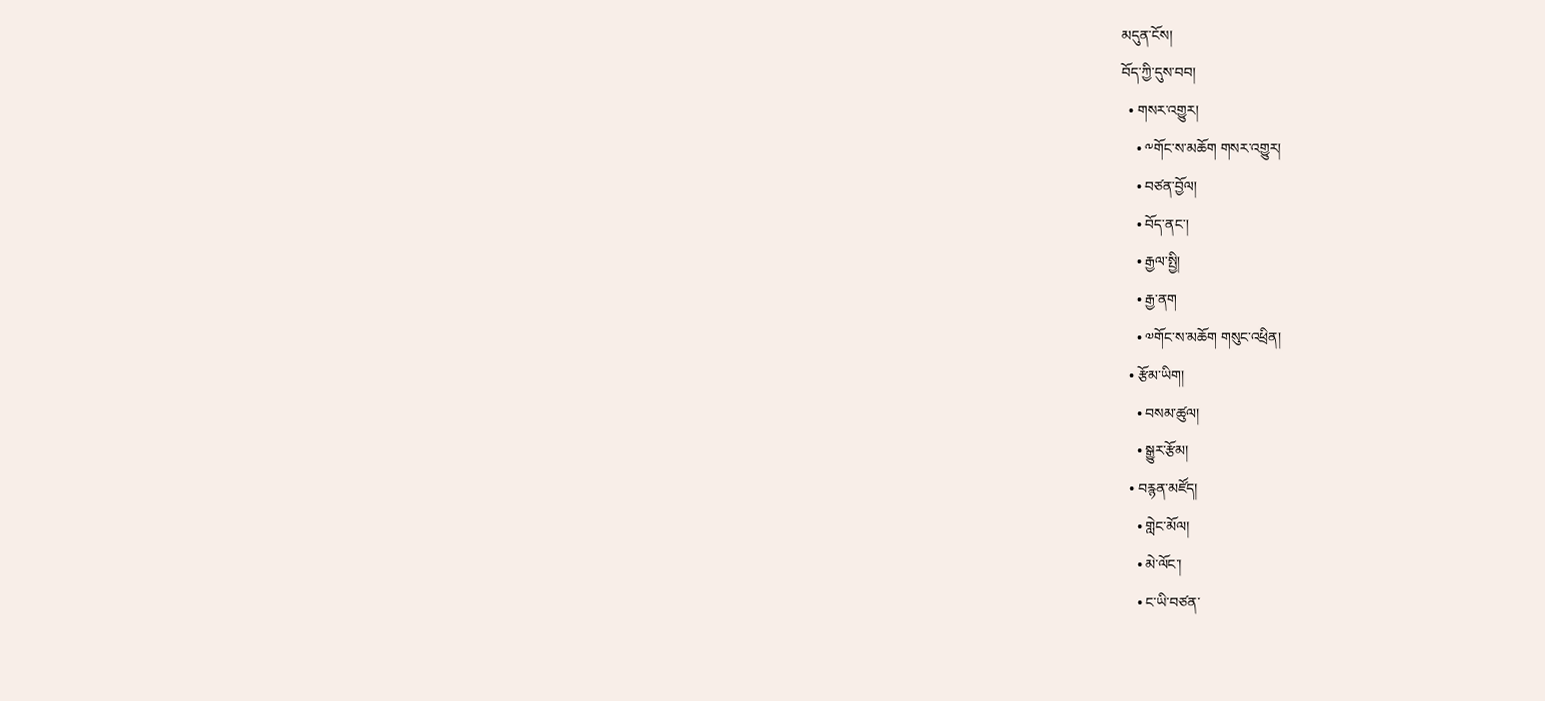མདུན་ངོས།
བོད་ཀྱི་དུས་བབ།
  • གསར་འགྱུར།
    • ༸གོང་ས་མཆོག གསར་འགྱུར།
    • བཙན་བྱོལ།
    • བོད་ནང་།
    • རྒྱལ་སྤྱི།
    • རྒྱ་ནག
    • ༧གོང་ས་མཆོག གསུང་འཕྲིན།
  • རྩོམ་ཡིག།
    • བསམ་ཚུལ།
    • སྒྱུར་རྩོམ།
  • བརྙན་མཛོད།
    • གླེང་མོལ།
    • མེ་ལོང་།
    • ང་ཡི་བཙན་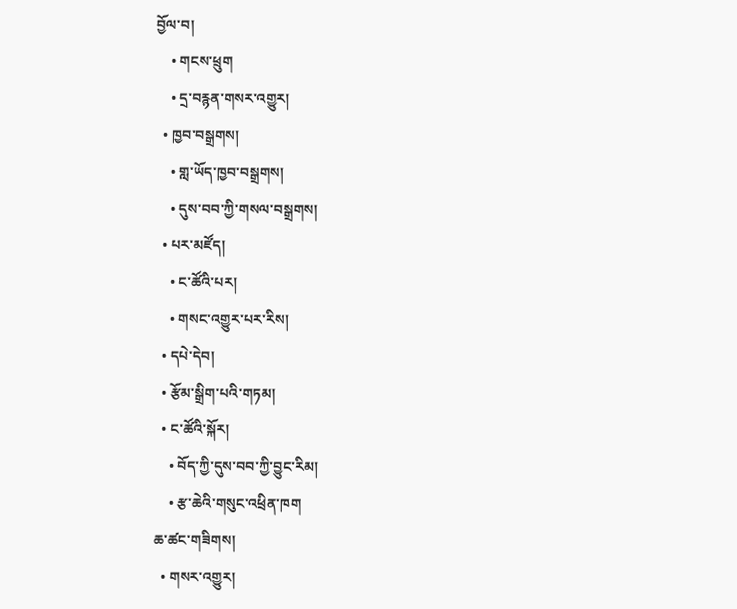བྱོལ་བ།
    • གངས་ཕྲུག
    • དྲ་བརྙན་གསར་འགྱུར།
  • ཁྱབ་བསྒྲགས།
    • གླ་ཡོད་ཁྱབ་བསྒྲགས།
    • དུས་བབ་ཀྱི་གསལ་བསྒྲགས།
  • པར་མཛོད།
    • ང་ཚོའི་པར།
    • གསང་འགྱུར་པར་རིས།
  • དཔེ་དེབ།
  • རྩོམ་སྒྲིག་པའི་གཏམ།
  • ང་ཚོའི་སྐོར།
    • བོད་ཀྱི་དུས་བབ་ཀྱི་བྱུང་རིམ།
    • རྩ་ཆེའི་གསུང་འཕྲིན་ཁག
ཆ་ཚང་གཟིགས།
  • གསར་འགྱུར།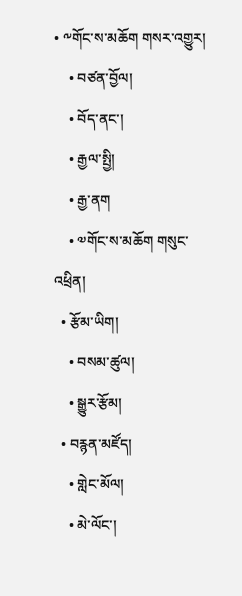• ༸གོང་ས་མཆོག གསར་འགྱུར།
    • བཙན་བྱོལ།
    • བོད་ནང་།
    • རྒྱལ་སྤྱི།
    • རྒྱ་ནག
    • ༧གོང་ས་མཆོག གསུང་འཕྲིན།
  • རྩོམ་ཡིག།
    • བསམ་ཚུལ།
    • སྒྱུར་རྩོམ།
  • བརྙན་མཛོད།
    • གླེང་མོལ།
    • མེ་ལོང་།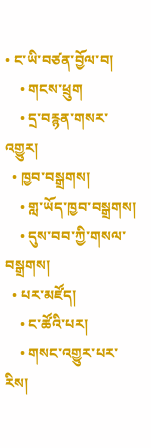• ང་ཡི་བཙན་བྱོལ་བ།
    • གངས་ཕྲུག
    • དྲ་བརྙན་གསར་འགྱུར།
  • ཁྱབ་བསྒྲགས།
    • གླ་ཡོད་ཁྱབ་བསྒྲགས།
    • དུས་བབ་ཀྱི་གསལ་བསྒྲགས།
  • པར་མཛོད།
    • ང་ཚོའི་པར།
    • གསང་འགྱུར་པར་རིས།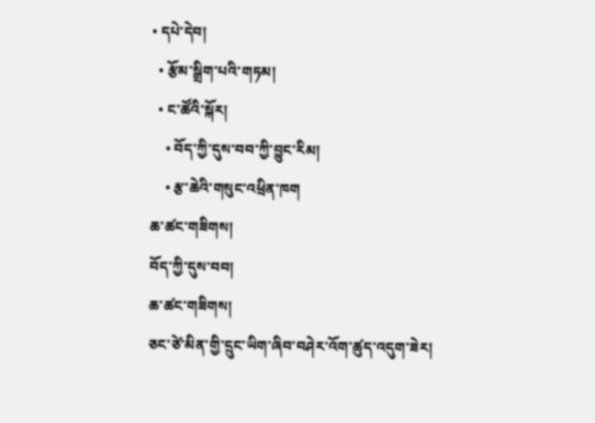• དཔེ་དེབ།
  • རྩོམ་སྒྲིག་པའི་གཏམ།
  • ང་ཚོའི་སྐོར།
    • བོད་ཀྱི་དུས་བབ་ཀྱི་བྱུང་རིམ།
    • རྩ་ཆེའི་གསུང་འཕྲིན་ཁག
ཆ་ཚང་གཟིགས།
བོད་ཀྱི་དུས་བབ།
ཆ་ཚང་གཟིགས།
ཅང་ཙེ་མིན་གྱི་དྲུང་ཡིག་ཞིབ་བཤེར་འོག་ཚུད་འདུག་ཟེར།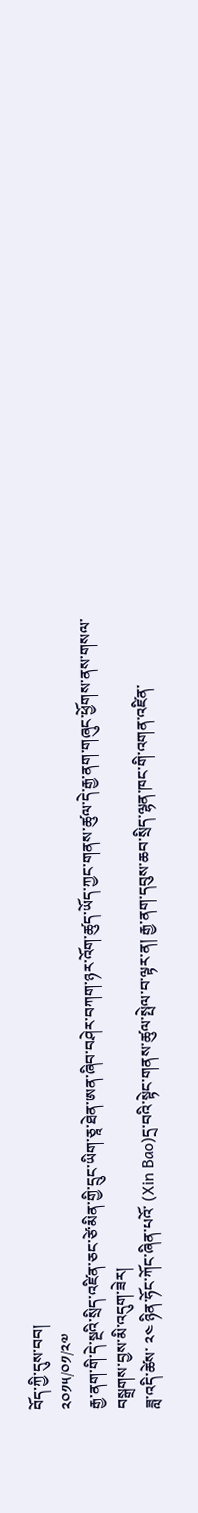བོད་ཀྱི་དུས་བབ།
༢༠༡༥/༠༡/༢༧
རྒྱ་ནག་གི་དེ་སྔའི་སྲིད་འཛིན་ཅང་ཙེ་མིན་གྱི་དྲུང་ཡིག་ཅཱ་ཐེན་ཨན་ཞིབ་བཤེར་བཀག་ཉར་འོག་ཚུད་ཡོད་ཀྱང་གནས་ཚུལ་དེ་རྒྱ་ནག་གཞུང་ཕྱོགས་ནས་གསལ་བསྒྲགས་བྱས་མི་འདུག་ཟེར།
ཟླ་འདི་ཚེས་ ༢༤ ཉིན་ཧོང་ཀོང་ཞིན་པའོ་ (Xin Bao)དྲ་བའི་སྟེང་གནས་ཚུལ་སྤེལ་བ་ལྟར་ན། རྒྱ་ནག་དབུས་ཆབ་སྲིད་ལྷན་ཁང་གི་འགན་འཛིན་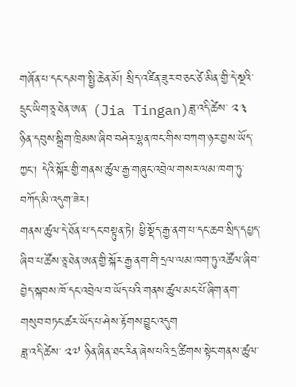གཞོན་པ་དང་དམག་སྤྱི་ཆེན་མོ། སྲིད་འཛིན་ཟུར་བ་ཅང་ཙེ་མིན་གྱི་དེ་སྔའི་དྲུང་ཡིག་ཅཱ་ཐེན་ཨན་ (Jia Tingan)ཟླ་འདི་ཚེས་ ༢༣ ཉིན་དབུས་སྒྲིག་ཁྲིམས་ཞིབ་བཤེར་ལྷན་ཁང་གིས་བཀག་ཉར་བྱས་ཡོད་ཀྱང་། དེའི་སྐོར་གྱི་གནས་ཚུལ་རྒྱ་གཞུང་འབྲེལ་གསར་ལམ་ཁག་ཏུ་བཀོད་མི་འདུག་ཟེར།
གནས་ཚུལ་དེ་ཐོན་པ་དང་བསྟུན་ཏེ། ཕྱི་སྡོད་རྒྱ་ནག་པ་དང་ཆབ་སྲིད་དཔྱད་ཞིབ་པ་ཚོས་ཅཱ་ཐེན་ཨན་གྱི་སྐོར་རྒྱ་ནག་གི་དྲལ་ལམ་ཁག་ཏུ་འཚོལ་ཞིབ་བྱེད་སྐབས་ཁོ་དང་འབྲེལ་བ་ཡོད་པའི་གནས་ཚུལ་མང་པོ་ཞིག་ནག་གསུབ་བཏང་ཚར་ཡོད་པ་ཤེས་རྟོགས་བྱུང་འདུག
ཟླ་འདི་ཚེས་ ༢༧ ཉིན་ཞིན་ཐང་རིན་ཞེས་པའི་དྲ་ཚིགས་སྟེང་གནས་ཚུལ་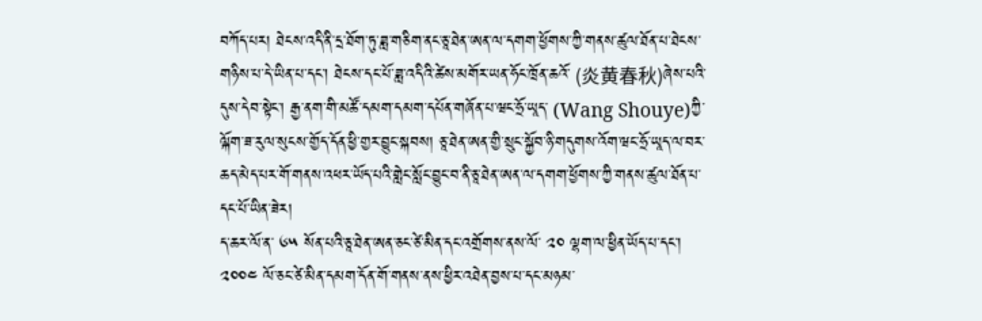བཀོད་པར། ཐེངས་འདི་ནི་དྲ་ཐོག་ཏུ་ཟླ་གཅིག་ནང་ཅཱ་ཐེན་ཨན་ལ་དགག་ཕྱོགས་ཀྱི་གནས་ཚུལ་ཐོན་པ་ཐེངས་གཉིས་པ་དེ་ཡིན་པ་དང་། ཐེངས་དང་པོ་ཟླ་འདིའི་ཚེས་མགོར་ཡན་ཧོང་ཁྲོན་ཆའོ་ (炎黄春秋)ཞེས་པའི་དུས་དེབ་སྟེང་། རྒྱ་ནག་གི་མཚོ་དམག་དམག་དཔོན་གཞོན་པ་ཝང་ཧྲོ་ཡཱད་ (Wang Shouye)ཀྱི་ལྐོག་ཟ་རུལ་སུངས་གྱོད་དོན་ཕྱི་གྱར་བྱུང་སྐབས། ཅཱ་ཐེན་ཨན་གྱི་སྲུང་སྐྱོབ་ཉི་གདུགས་འོག་ཝང་ཧྲོ་ཡཱད་ལ་བར་ཆད་མེད་པར་གོ་གནས་འཕར་ཡོད་པའི་གླེང་སློང་བྱུང་བ་ནི་ཅཱ་ཐེན་ཨན་ལ་དགག་ཕྱོགས་ཀྱི་གནས་ཚུལ་ཐོན་པ་དང་པོ་ཡིན་ཟེར།
ད་ཆར་ལོ་ན་ ༦༥ སོན་པའི་ཅཱ་ཐེན་ཨན་ཅང་ཙེ་མིན་དང་འགྲོགས་ནས་ལོ་ ༢༠ ལྷག་ལ་ཕྱིན་ཡོད་པ་དང་། ༢༠༠༤ ལོ་ཅང་ཙེ་མིན་དམག་དོན་གོ་གནས་ནས་ཕྱིར་འཐེན་བྱས་པ་དང་མཉམ་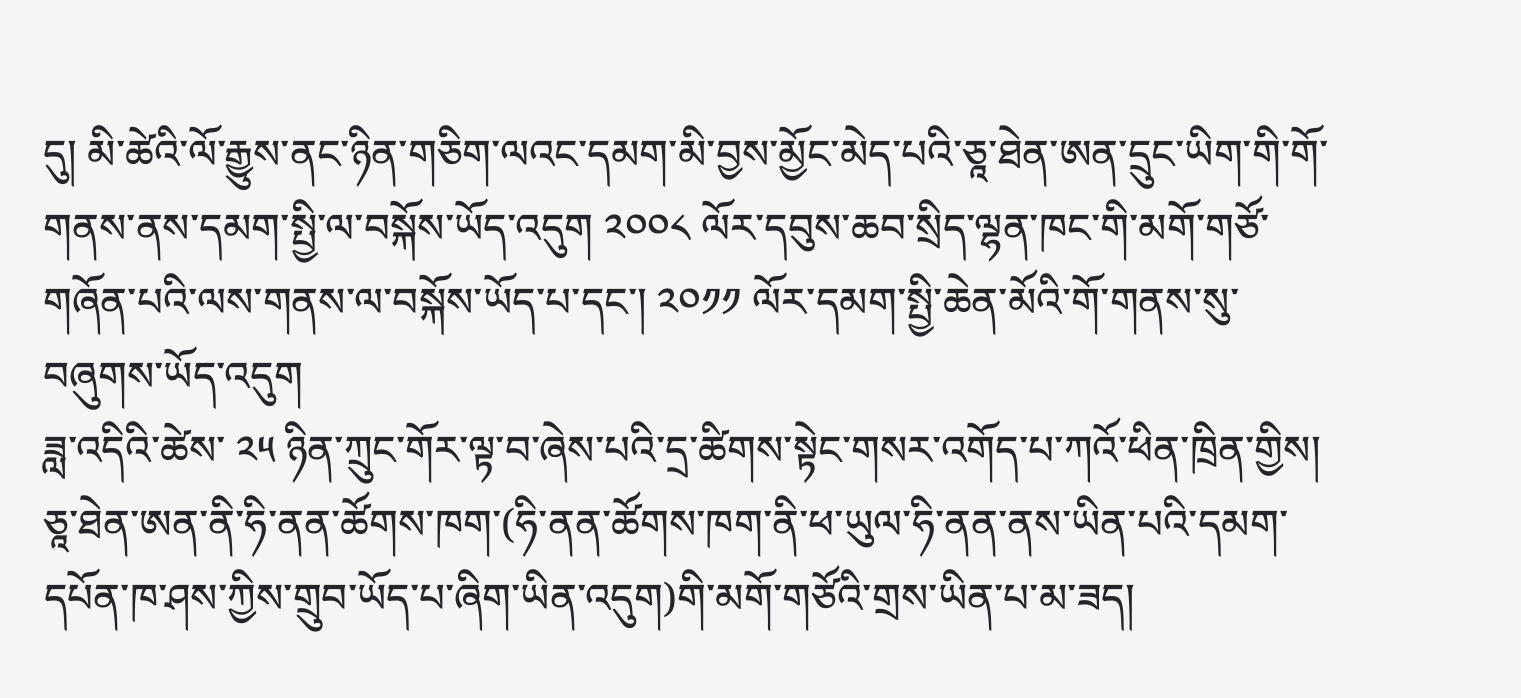དུ། མི་ཚེའི་ལོ་རྒྱུས་ནང་ཉིན་གཅིག་ལའང་དམག་མི་བྱས་མྱོང་མེད་པའི་ཅཱ་ཐེན་ཨན་དྲུང་ཡིག་གི་གོ་གནས་ནས་དམག་སྤྱི་ལ་བསྐོས་ཡོད་འདུག ༢༠༠༨ ལོར་དབུས་ཆབ་སྲིད་ལྷན་ཁང་གི་མགོ་གཙོ་གཞོན་པའི་ལས་གནས་ལ་བསྐོས་ཡོད་པ་དང་། ༢༠༡༡ ལོར་དམག་སྤྱི་ཆེན་མོའི་གོ་གནས་སུ་བཞུགས་ཡོད་འདུག
ཟླ་འདིའི་ཚེས་ ༢༥ ཉིན་ཀྲུང་གོར་ལྟ་བ་ཞེས་པའི་དྲ་ཚིགས་སྟེང་གསར་འགོད་པ་ཀའོ་ཕིན་ཁྲིན་གྱིས། ཅཱ་ཐེན་ཨན་ནི་ཧི་ནན་ཚོགས་ཁག་(ཧི་ནན་ཚོགས་ཁག་ནི་ཕ་ཡུལ་ཧི་ནན་ནས་ཡིན་པའི་དམག་དཔོན་ཁ་ཤས་ཀྱིས་གྲུབ་ཡོད་པ་ཞིག་ཡིན་འདུག)གི་མགོ་གཙོའི་གྲས་ཡིན་པ་མ་ཟད།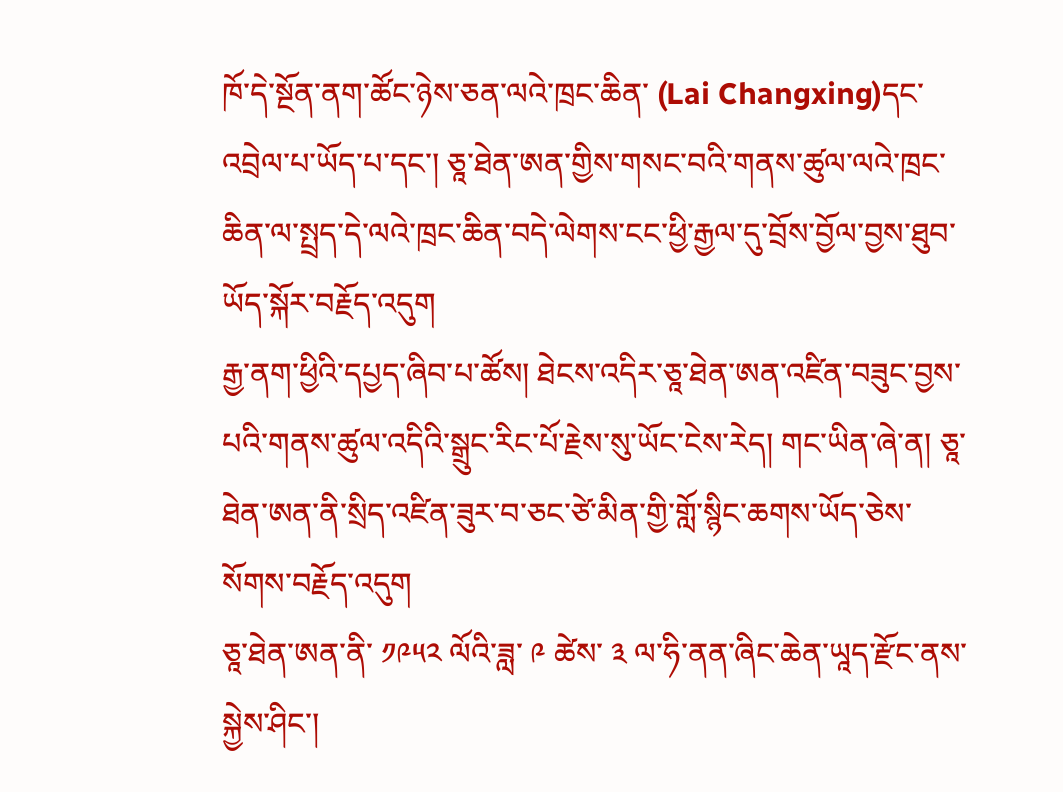ཁོ་དེ་སྔོན་ནག་ཚོང་ཉེས་ཅན་ལའེ་ཁྲང་ཆིན་ (Lai Changxing)དང་འབྲེལ་པ་ཡོད་པ་དང་། ཅཱ་ཐེན་ཨན་གྱིས་གསང་བའི་གནས་ཚུལ་ལའེ་ཁྲང་ཆིན་ལ་སྤྲད་དེ་ལའེ་ཁྲང་ཆིན་བདེ་ལེགས་ངང་ཕྱི་རྒྱལ་དུ་བྲོས་བྱོལ་བྱས་ཐུབ་ཡོད་སྐོར་བརྗོད་འདུག
རྒྱ་ནག་ཕྱིའི་དཔྱད་ཞིབ་པ་ཚོས། ཐེངས་འདིར་ཅཱ་ཐེན་ཨན་འཛིན་བཟུང་བྱས་པའི་གནས་ཚུལ་འདིའི་སྒྲུང་རིང་པོ་རྗེས་སུ་ཡོང་ངེས་རེད། གང་ཡིན་ཞེ་ན། ཅཱ་ཐེན་ཨན་ནི་སྲིད་འཛིན་ཟུར་བ་ཅང་ཙེ་མིན་གྱི་གློ་སྙིང་ཆགས་ཡོད་ཅེས་སོགས་བརྗོད་འདུག
ཅཱ་ཐེན་ཨན་ནི་ ༡༩༥༢ ལོའི་ཟླ་ ༩ ཚེས་ ༣ ལ་ཧི་ནན་ཞིང་ཆེན་ཡཱད་རྫོང་ནས་སྐྱེས་ཤིང་།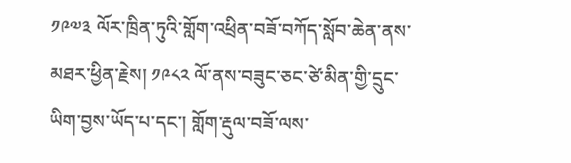༡༩༧༣ ལོར་ཁྲིན་ཏུའི་གློག་འཕྲིན་བཟོ་བཀོད་སློབ་ཆེན་ནས་མཐར་ཕྱིན་རྗེས། ༡༩༨༢ ལོ་ནས་བཟུང་ཅང་ཙེ་མིན་གྱི་དྲུང་ཡིག་བྱས་ཡོད་པ་དང་། གློག་རྡུལ་བཟོ་ལས་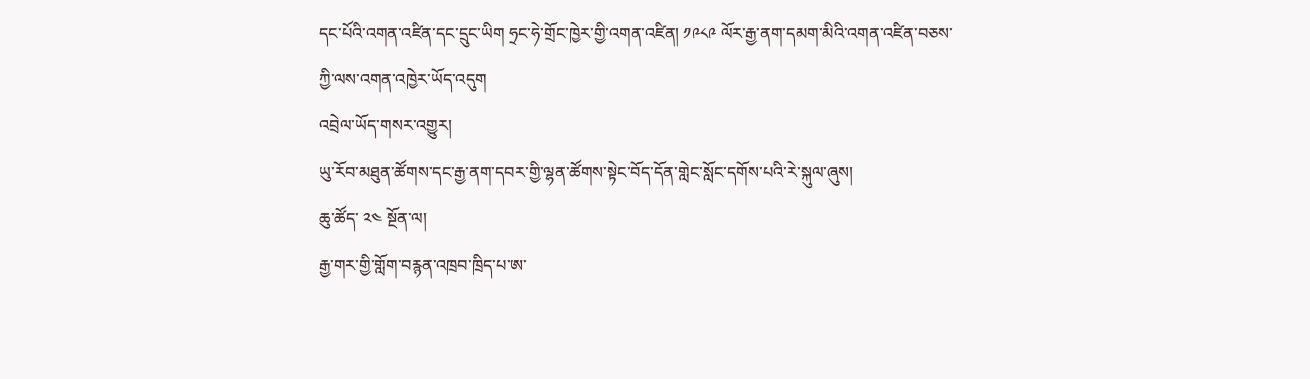དང་པོའི་འགན་འཛིན་དང་དྲུང་ཡིག ཧྲང་ཧེ་གྲོང་ཁྱེར་གྱི་འགན་འཛིན། ༡༩༨༩ ལོར་རྒྱ་ནག་དམག་མིའི་འགན་འཛིན་བཅས་ཀྱི་ལས་འགན་འཁྱེར་ཡོད་འདུག
འབྲེལ་ཡོད་གསར་འགྱུར།
ཡུ་རོབ་མཐུན་ཚོགས་དང་རྒྱ་ནག་དབར་གྱི་ལྷན་ཚོགས་སྟེང་བོད་དོན་གླེང་སློང་དགོས་པའི་རེ་སྐུལ་ཞུས།
ཆུ་ཚོད་ ༢༤ སྔོན་ལ།
རྒྱ་གར་གྱི་གློག་བརྙན་འཁྲབ་ཁྲིད་པ་ཨ་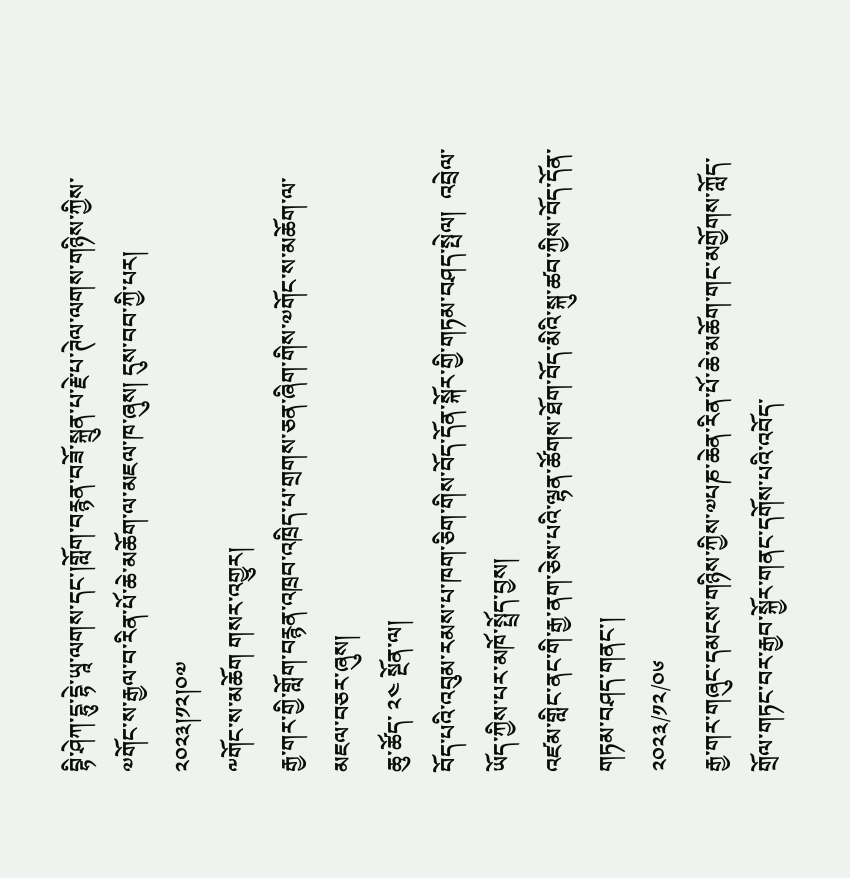བྷི་ཤེཀ་དྷུ་དྷེ་ཡཱ་ལགས་དང་།གློག་བརྙན་བཟོ་སྐྲུན་པ་རྗེ་པ་ཊེལ་ལགས་གཉིས་ཀྱིས་༧གོང་ས་རྒྱལ་བ་རིན་པོ་ཆེ་མཆོག་ལ་མཇལ་ཁ་ཞུས། དུས་བབ་ཀྱི་པར། ༢༠༢༣།༡༢།༠༧
༸གོང་ས་མཆོག གསར་འགྱུར།
རྒྱ་གར་གྱི་གློག་བརྙན་འཁྲབ་འཁྲིད་པ་གྲགས་ཅན་ཞིག་གིས་༧གོང་ས་མཆོག་ལ་མཇལ་བཅར་ཞུས།
ཆུ་ཚོད་ ༢༤ སྔོན་ལ།
བོད་པའི་འབུམ་རམས་པ་ཁག་ཅིག་གིས་བོད་དོན་སྐོར་གྱི་གཏམ་བཤད་སྤེལ།  འབྲེལ་ཡོད་ཀྱིས་པར་མཁོ་སྤྲོད་བྱས།
འཛམ་གླིང་ནང་གི་རྒྱ་ནག་ཅེས་པའི་ལྷན་ཚོགས་ཐོག་བོད་མིའི་སྐུ་ཚབ་ཀྱིས་བོད་དོན་གཏམ་བཤད་གནང་།
༢༠༢༣/༡༢/༠༦
རྒྱ་གར་གཞུང་དམངས་གཉིས་ཀྱིས་༧པཎ་ཆེན་རིན་པོ་ཆེ་མཆོག་གང་མགྱོགས་ཀློད་གྲོལ་གཏང་བར་རྒྱབ་སྐྱོར་གནང་དགོས་པའི་འབོད་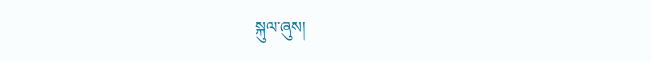སྐུལ་ཞུས།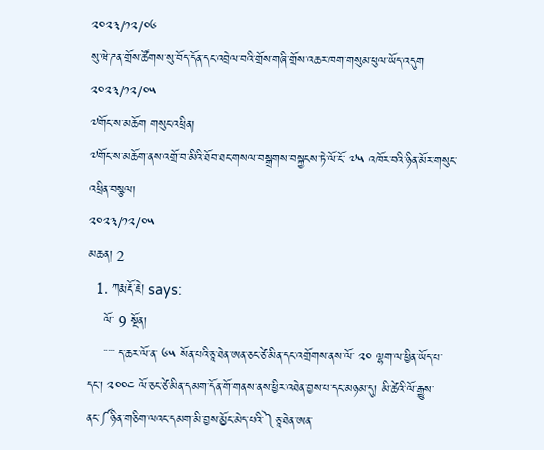༢༠༢༣/༡༢/༠༦
སུ་ཝེ་ཌན་གྲོས་ཚོགས་སུ་བོད་དོན་དང་འབྲེལ་བའི་གྲོས་གཞི་གྲོས་འཆར་ཁག་གསུམ་ཕུལ་ཡོད་འདུག
༢༠༢༣/༡༢/༠༥
༧གོང་ས་མཆོག གསུང་འཕྲིན།
༧གོང་ས་མཆོག་ནས་འགྲོ་བ་མིའི་ཐོབ་ཐང་གསལ་བསྒྲགས་བསྐྱངས་ཏེ་ལོ་ངོ་ ༧༥ འཁོར་བའི་ཉིན་མོར་གསུང་འཕྲིན་བསྩལ།
༢༠༢༣/༡༢/༠༥
མཆན། 2
  1. ཀརྨ་རྡོ་རྗེ། says:
    ལོ་ 9 སྔོན།
    ་་་་་ ད་ཆར་ལོ་ན་ ༦༥ སོན་པའི་ཅཱ་ཐེན་ཨན་ཅང་ཙེ་མིན་དང་འགྲོགས་ནས་ལོ་ ༢༠ ལྷག་ལ་ཕྱིན་ཡོད་པ་དང་། ༢༠༠༤ ལོ་ཅང་ཙེ་མིན་དམག་དོན་གོ་གནས་ནས་ཕྱིར་འཐེན་བྱས་པ་དང་མཉམ་དུ། མི་ཚེའི་ལོ་རྒྱུས་ནང་༼ཉིན་གཅིག་ལའང་དམག་མི་བྱས་མྱོང་མེད་པའི་༽ཅཱ་ཐེན་ཨན་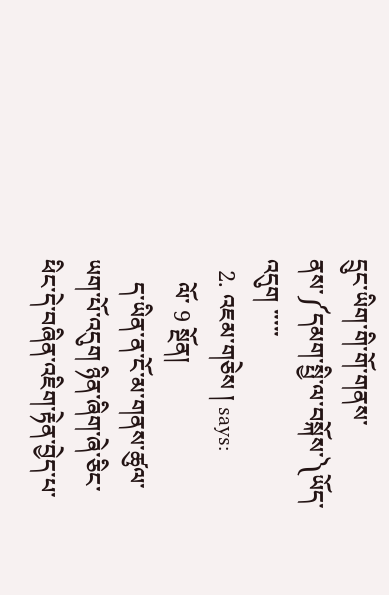དྲུང་ཡིག་གི་གོ་གནས་ནས་༼དམག་སྤྱི་ལ་བསྐོས་༽ཡོད་འདུག ་་་་་
  2. འཇམ་གཅེས ། says:
    ལོ་ 9 སྔོན།
    ད་ཡིན་ན་ངོ་མ་གནས་ཚུལ་ཡག་པོ་འདུག ཉིན་ཞིག་ཞེ་ཅིང་ཕིང་དེ་བཞིན་འཇིག་རྟེན་བྱེད་པ་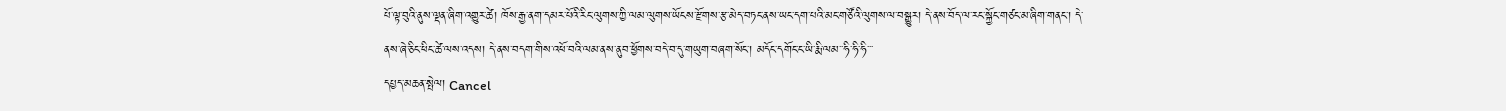པོ་ལྟ་བུའི་ནུས་ལྡན་ཞིག་འགྱུར་ཚེ། ཁོས་རྒྱ་ནག་དམར་པོའི་རིང་ལུགས་ཀྱི་ལམ་ལུགས་ཡོངས་རྫོགས་རྩ་མེད་བཏང་ནས་ཡང་དག་པའི་མང་གཙོའི་ལུགས་ལ་བསྒྱུར། དེ་ནས་བོད་ལ་རང་སྐྱོང་གཙང་མ་ཞིག་གནང་། དེ་ནས་ཞེ་ཅིང་ཕིང་ཚེ་ལས་འདས། དེ་ནས་བདག་གིས་འཕོ་བའི་ལམ་ནས་ནུབ་ཕྱོགས་བདེ་བ་དུ་གཡུག་བཞག་སོང་། མདོང་དགོང་ང་ཡི་རྨི་ལམ་་ཧི་ཧི་ཧི་་་
དཔྱད་མཆན་སྤེལ། Cancel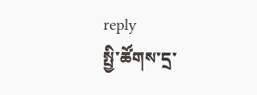reply
སྤྱི་ཚོགས་དྲ་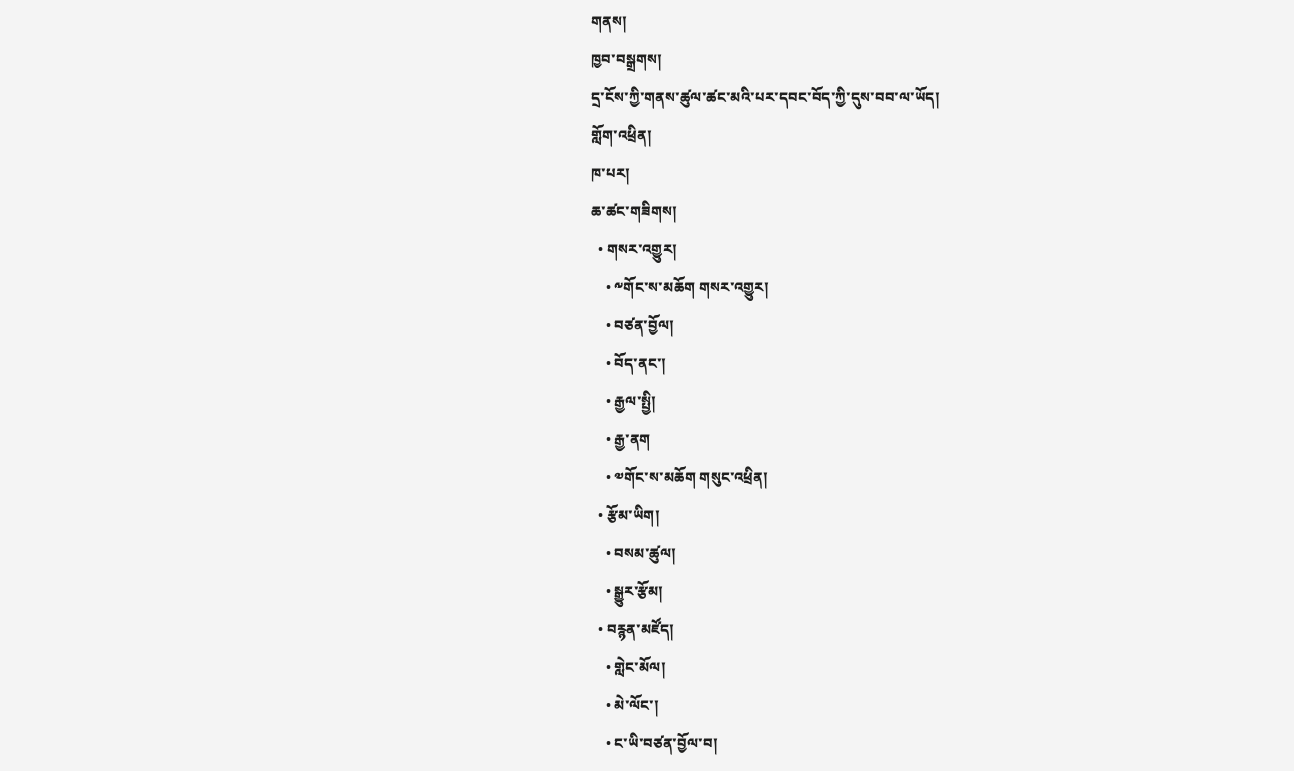གནས།
ཁྱབ་བསྒྲགས།
དྲ་ངོས་ཀྱི་གནས་ཚུལ་ཚང་མའི་པར་དབང་བོད་ཀྱི་དུས་བབ་ལ་ཡོད།
གློག་འཕྲིན།
ཁ་པར།
ཆ་ཚང་གཟིགས།
  • གསར་འགྱུར།
    • ༸གོང་ས་མཆོག གསར་འགྱུར།
    • བཙན་བྱོལ།
    • བོད་ནང་།
    • རྒྱལ་སྤྱི།
    • རྒྱ་ནག
    • ༧གོང་ས་མཆོག གསུང་འཕྲིན།
  • རྩོམ་ཡིག།
    • བསམ་ཚུལ།
    • སྒྱུར་རྩོམ།
  • བརྙན་མཛོད།
    • གླེང་མོལ།
    • མེ་ལོང་།
    • ང་ཡི་བཙན་བྱོལ་བ།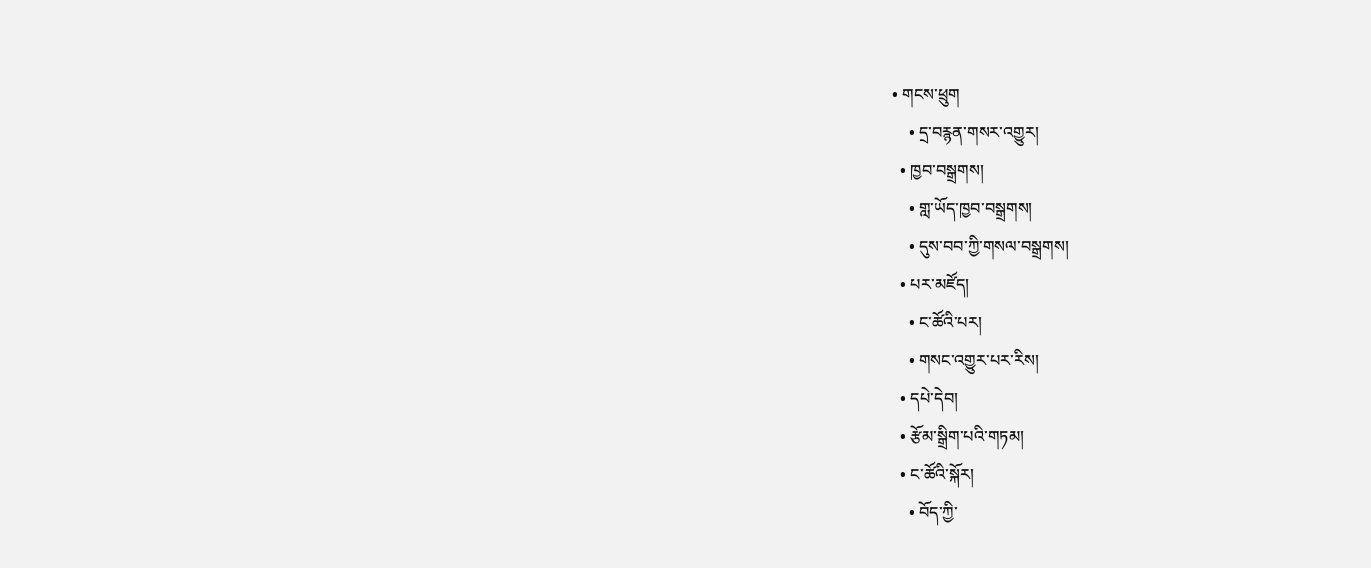• གངས་ཕྲུག
    • དྲ་བརྙན་གསར་འགྱུར།
  • ཁྱབ་བསྒྲགས།
    • གླ་ཡོད་ཁྱབ་བསྒྲགས།
    • དུས་བབ་ཀྱི་གསལ་བསྒྲགས།
  • པར་མཛོད།
    • ང་ཚོའི་པར།
    • གསང་འགྱུར་པར་རིས།
  • དཔེ་དེབ།
  • རྩོམ་སྒྲིག་པའི་གཏམ།
  • ང་ཚོའི་སྐོར།
    • བོད་ཀྱི་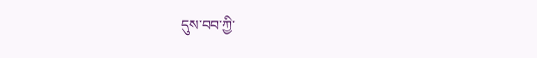དུས་བབ་ཀྱི་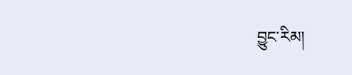བྱུང་རིམ།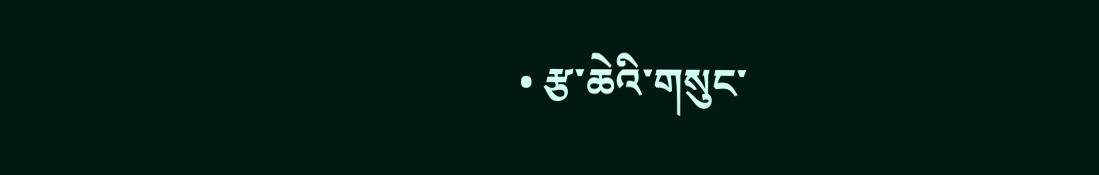• རྩ་ཆེའི་གསུང་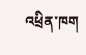འཕྲིན་ཁག